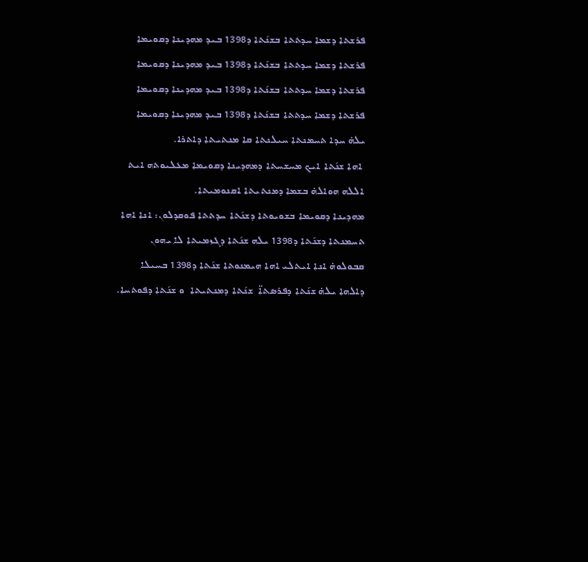ܦܪܫܬܐ ܕܫܡܐ ܚܕܬܬܐ ܒܫܢܰܬܐ ܕ1398 ܒܝܕ ܡܗܕܝܢܐ ܕܩܘܝܡܐ
ܦܪܫܬܐ ܕܫܡܐ ܚܕܬܬܐ ܒܫܢܰܬܐ ܕ1398 ܒܝܕ ܡܗܕܝܢܐ ܕܩܘܝܡܐ
ܦܪܫܬܐ ܕܫܡܐ ܚܕܬܬܐ ܒܫܢܰܬܐ ܕ1398 ܒܝܕ ܡܗܕܝܢܐ ܕܩܘܝܡܐ
ܦܪܫܬܐ ܕܫܡܐ ܚܕܬܬܐ ܒܫܢܰܬܐ ܕ1398 ܒܝܕ ܡܗܕܝܢܐ ܕܩܘܝܡܐ ܝܠܗ̇ ܚܕܐ ܬܚܡܢܬܐ ܚܝܠܢܬܐ ܩܐ ܡܢܬܝܬܐ ܕܐܬܪܐ.
 ܐܗܐ ܫܢܰܬܐ ܐܝܟ ܡܚܫܚܬܐ ܕܡܗܕܝܢܐ ܕܩܘܝܡܐ ܡܥܠܝܘܬܗ ܐܝܬ ܐܠܠܗ ܗܘܐܠܗ̇ ܒܫܡܐ ܕܡܢܬܝܬܐ ܐܩܢܘܡܝܬܐ.
ܡܗܕܝܢܐ ܕܩܘܝܡܐ ܒܫܘܝܘܬܐ ܕܫܢܰܬܐ ܚܕܬܬܐ ܦܘܩܕܠܘܢ: ܐܢܐ ܐܗܐ ܬܚܡܢܬܐ ܕܫܢܰܬܐ ܕ1398 ܝܠܗ ܫܢܰܬܐ ܕܓܙܡܝܬܐ ܠܐ ܝܗܘܢ ܩܒܘܠܘܗ̇ ܐܢܐ ܐܝܬܠܝ ܐܗܐ ܗܝܡܢܘܬܐ ܫܢܰܬܐ ܕ1398 ܒܚܝܠܐ ܕܐܠܗܐ ܝܠܗ̇ ܫܢܰܬܐ ܕܦܪܣܬܐ̈  ܫܢܰܬܐ ܕܡܢܬܝܬܐ  ܘ ܫܢܰܬܐ ܕܦܘܬܚܐ.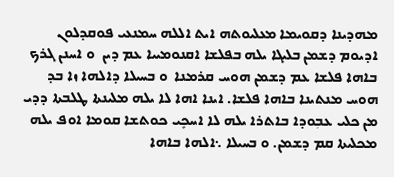ܡܗܕܝܢܐ ܕܩܘܝܡܐ ܡܥܠܝܘܬܗ ܐܝܬ ܐܠܠܗ ܚܡܢܥܝ ܦܘܩܕܠܘܢ ܐܕܝܘܡ ܕܫܡܢ ܒܠܝܓܐ ܝܠܗ ܒܦܠܫܐ ܐܩܢܘܡܝܝܐ ܥܡ ܕܝܢ  ܘ ܐܚܢܢ ܓܪܟ ܒܐܗܐ ܦܠܫܐ ܥܡ ܕܫܡܢ ܗܘܚ ܩܪܡܢܐ  ܘ ܒܚܝܠܐ ܕܐܠܗܐ ܙܐ ܒܕ ܗܘܚ ܡܢܬܝܢܐ ܒܐܗܐ ܦܠܫܐ. ܐܝܢܐ ܐܗܐ ܠܐ ܝܠܗ ܡܠܝܢܬܐ ܛܠܒܬܐ ܕܕܝ ܡܢ ܟܠܝ ܥܒܼܘܕܐ ܒܐܬܪܐ ܝܠܗ ܠܐ ܐܚܟܻܝ ܟܘܬܫܐ ܩܘܡܐ ܐܘܦ ܝܠܗ ܡܟܠܝܬܐ ܩܡ ܕܫܡܢ. ܘ ܒܚܝܠܐ ܆ܐܠܗܐ ܒܐܗܐ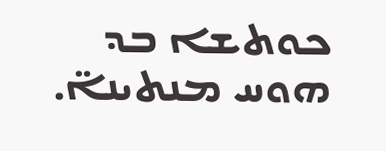ܟܘܬܫܐ ܒܕ ܗܘܚ ܡܢܬܝܢܐ̈.